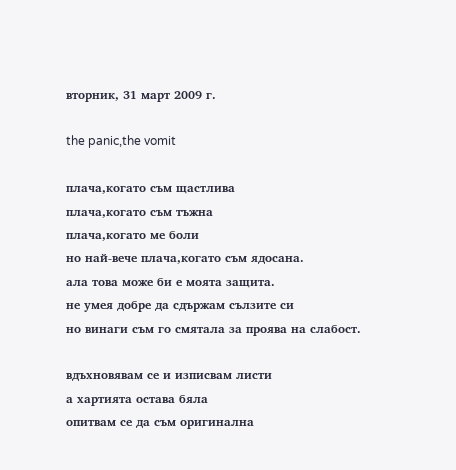вторник, 31 март 2009 г.

the panic,the vomit

плача,когато съм щастлива
плача,когато съм тъжна
плача,когато ме боли
но най-вече плача,когато съм ядосана.
ала това може би е моята защита.
не умея добре да сдържам сълзите си
но винаги съм го смятала за проява на слабост.

вдъхновявам се и изписвам листи
а хартията остава бяла
опитвам се да съм оригинална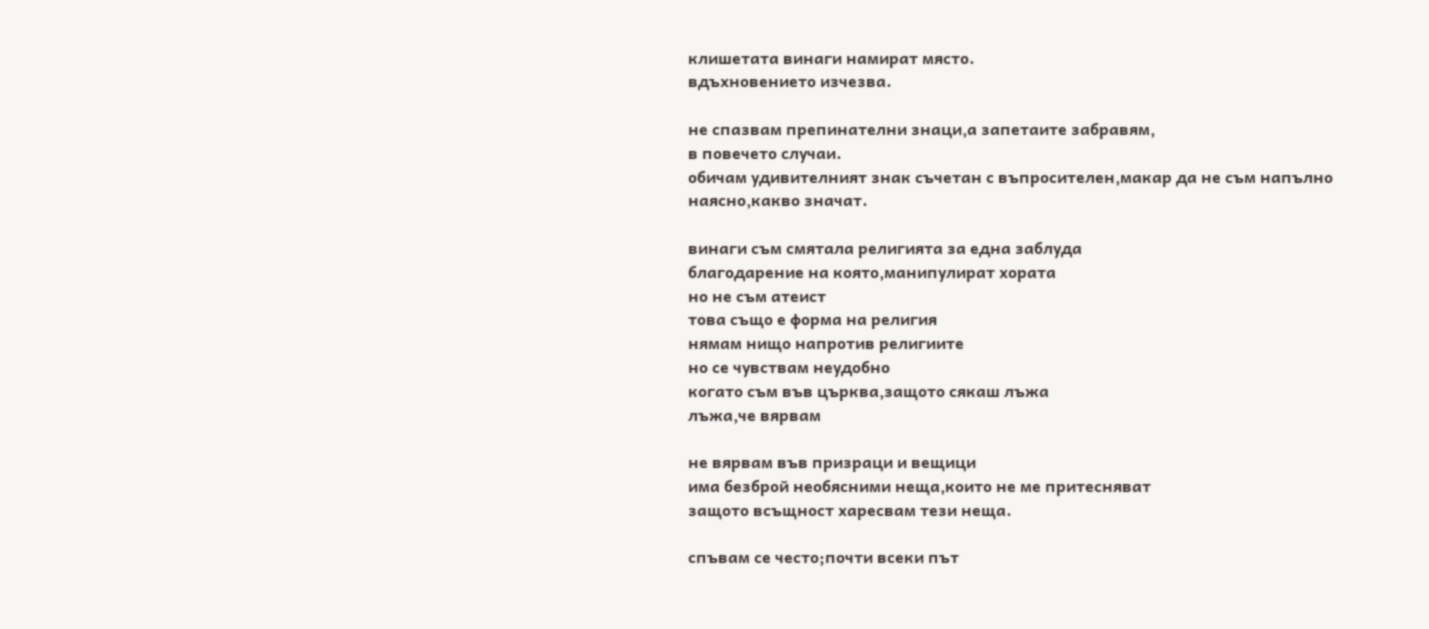клишетата винаги намират място.
вдъхновението изчезва.

не спазвам препинателни знаци,а запетаите забравям,
в повечето случаи.
обичам удивителният знак съчетан с въпросителен,макар да не съм напълно наясно,какво значат.

винаги съм смятала религията за една заблуда
благодарение на която,манипулират хората
но не съм атеист
това също е форма на религия
нямам нищо напротив религиите
но се чувствам неудобно
когато съм във църква,защото сякаш лъжа
лъжа,че вярвам

не вярвам във призраци и вещици
има безброй необясними неща,които не ме притесняват
защото всъщност харесвам тези неща.

спъвам се често;почти всеки път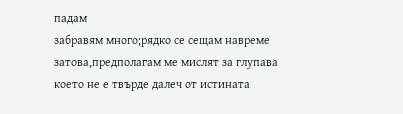падам
забравям много;рядко се сещам навреме
затова,предполагам ме мислят за глупава
което не е твърде далеч от истината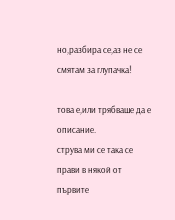но,разбира се,аз не се смятам за глупачка!

това е,или трябваше да е
описание.
струва ми се така се прави в някой от първите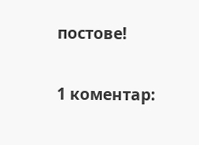постове!

1 коментар: